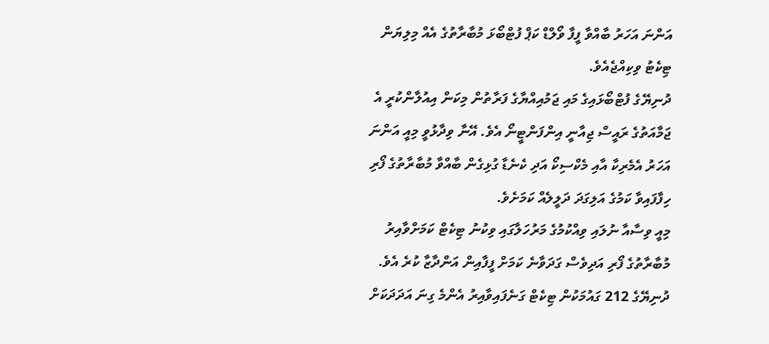އަންނަ އަހަރު ބާއްވާ ފީފާ ވޯލްޑް ކަޕް ފުޓްބޯޅަ މުބާރާތުގެ އެއް މިލިޔަން ޓިކެޓު ވިކިއްޖެއެވެ.
ދުނިޔޭގެ ފުޓްބޯޅައިގެ މައި ޖަމުއިއްޔާގެ ފަރާތުން މިކަން އިއުލާންކުރީ އެ ޖަމާއަތުގެ ރައީސް ޖިއާނީ އިންފަންޓީނޯ އެވެ. އޭނާ ވިދާޅުވީ މިއީ އަންނަ އަހަރު އެމެރިކާ އާއި މެކްސިކޯ އަދި ކެނެޑާ ގުޅިގެން ބާއްވާ މުބާރާތުގެ ފޯރި ހިފާފައިވާ ކަމުގެ އަލިގަދަ ދަލީލެއް ކަމަށެވެ.
މިއީ ވިސާއާ ނުލައި ވިއްކުމުގެ މަރުހަލާގައި ވިކުނު ޓިކެޓް ކަމަށްވާއިރު މުބާރާތުގެ ފޯރި އަދިވެސް ގަދަވާނެ ކަމަށް ފީފާއިން އަންދާޒާ ކުރެ އެވެ.
ދުނިޔޭގެ 212 ގައުމަކުން ޓިކެޓް ގަނެފައިވާއިރު އެންމެ ގިނަ އަދަދަކަށް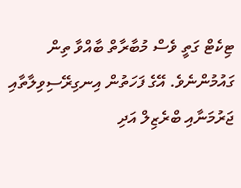ޓިކެޓް ގަތީ ވެސް މުބާރާތް ބާއްވާ ތިން ގައުމުންނެވެ. އޭގެ ފަހަތުން އިނގިރޭސިވިލާތާއި ޖަރުމަނާއި ބްރެޒިލް އަދި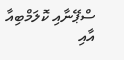ސްޕޭނާއި ކޮލަމްބިއާ އާއި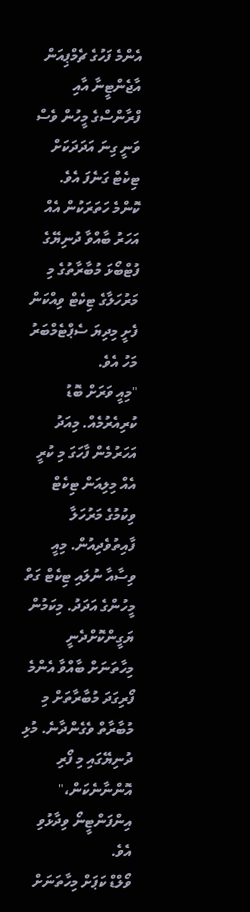އެންމެ ފަހުގެ ޗެމްޕިއަން އާޖެންޓީނާ އާއި ފްރާންސްގެ މީހުން ވެސް ވަނީ ގިނަ އަދަދަކަށް ޓިކެޓް ގަނެފަ އެވެ.
ކޮންމެ ހަތަރަކުން އެއް އަހަރު ބާއްވާ ދުނިޔޭގެ ފުޓްބޯޅަ މުބާރާތުގެ މި މަރުހަލާގެ ޓިކެޓް ވިއްކަން ފެށީ މިދިޔަ ސެޕްޓެމްބަރު މަހު އެވެ.
"މިއީ ވަރަށް ބޮޑު ކުރިއެރުމެއް. މިއަދު އަހަރުމެން ފާހަގަ މި ކުރީ އެއް މިލިއަން ޓިކެޓް ވިކުމުގެ މަރުހަލާ ފާއިތުވެދިއުން. މިއީ ވިސާއާ ނުލައި ޓިކެޓް ގަތް މީހުންގެ އަދަދު. މިކަމުން ޔަގީންކޮށްދެނީ މިހާތަނަށް ބާއްވާ އެންމެ ފޯރިގަދަ މުބާރާތަށް މި މުބާރާތް ވެގެންދާނެ. މުޅި ދުނިޔޭގައި މި ފޯރި އޮންނާނެކަން،" އިންފަންޓީނޯ ވިދާޅުވި އެވެ.
ވޯލްޑް ކަޕަށް މިހާތަނަށް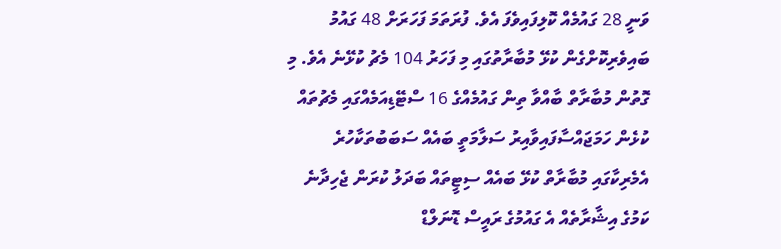ވަނީ 28 ގައުމެއް ކޮލިފައިވެފަ އެވެ. ފުރަތަމަ ފަހަރަށް 48 ގައުމު ބައިވެރިކޮށްގެން ކުޅޭ މުބާރާތުގައި މި ފަހަރު 104 މެޗު ކުޅޭނެ އެވެ. މި ގޮތުން މުބާރާތް ބާއްވާ ތިން ގައުމެއްގެ 16 ސްޓޭޑިއަމެއްގައި މެޗުތައް ކުޅެން ހަމަޖައްސާފައިވާއިރު ސަލާމަތީ ބައެއް ސަބަބުތަކާހުރެ އެމެރިކާގައި މުބާރާތް ކުޅޭ ބައެއް ސިޓީތައް ބަދަލު ކުރަން ޖެހިދާނެ ކަމުގެ އިޝާރާތެއް އެ ގައުމުގެ ރައީސް ޑޮނަލްޑް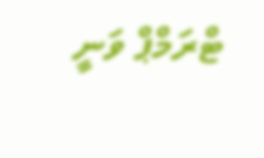ޓްރަމްޕް ވަނީ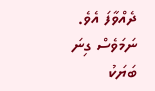ދެއްވާފަ އެވެ. ނަމަވެސް ގިނަ ބަޔަކު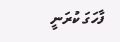ފާހަގަ ކުރަނީ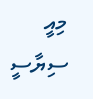މިއީ ސިޔާސީ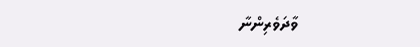ވާދަވެރިންނާ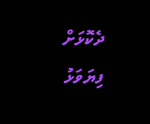ދެކޮޅަށް ފިޔަވަޅު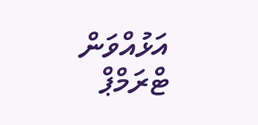އަޅުއްވަން ޓްރަމްޕް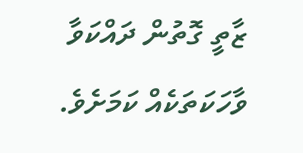ޒާތީ ގޮތުން ދައްކަވާ ވާހަކަތަކެއް ކަމަށެވެ.